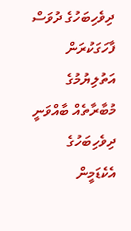ދިވެހިބަހުގެ ދުވަސް ފާހަގަކުރަން އަތުލިޔުމުގެ މުބާރާތެއް ބާއްވަނީ
ދިވެހިބަހުގެ އެކެޑަމީން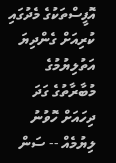އޮފީސްތަކުގެ މެދުގައި ކުރިއަށް ގެންދިޔަ އަތުލިޔުމުގެ މުބާރާތުގެ ގަދަ ދިހައަށް ހޮވުނު ލިޔުމެއް -- ސަން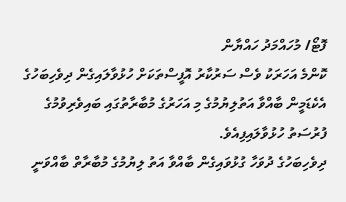ފޮޓޯ/ މުހައްމަދު ހައްޔާން
ކޮންމެ އަހަރަކު ވެސް ސަރުކާރު އޮފީސްތަކަށް ހުޅުވާލައިގެން ދިވެހިބަހުގެ އެކެޑަމީން ބާއްވާ އަތުލިޔުމުގެ މި އަހަރުގެ މުބާރާތުގައި ބައިވެރިވުމުގެ ފުރުސަތު ހުޅުވާލައިފިއެވެ.
ދިވެހިބަހުގެ ދުވަހާ ގުޅުވައިގެން ބާއްވާ އަތު ލިޔުމުގެ މުބާރާތް ބާއްވަނީ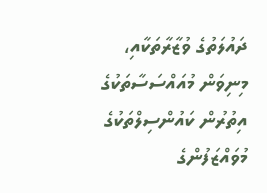ދައުލަތުގެ ވުޒާރާތަކާއި، މިނިވަން މުއައްސަސާތަކުގެ އިތުރުން ކައުންސިލްތަކުގެ މުވައްޒަފުންގެ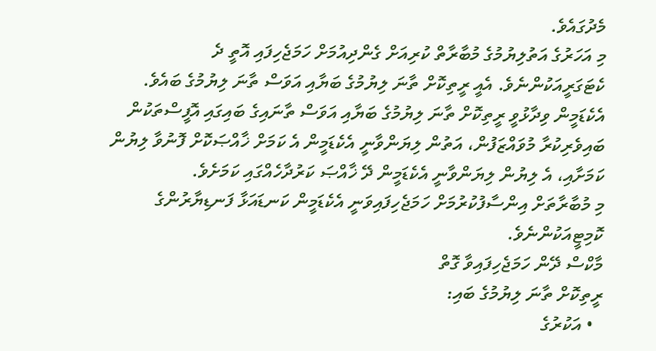މެދުގައެވެ.
މި އަހަރުގެ އަތުލިޔުމުގެ މުބާރާތް ކުރިއަށް ގެންދިއުމަށް ހަމަޖެހިފައި އޮތީ ދެ ކެޓަގަރީއަކުންނެވެ. އެއީ ރީތިކޮށް ތާނަ ލިޔުމުގެ ބަޔާއި އަވަސް ތާނަ ލިޔުމުގެ ބައެވެ.
އެކެޑަމީން ވިދާޅުވީ ރީތިކޮށް ތާނަ ލިޔުމުގެ ބަޔާއި އަވަސް ތާނައިގެ ބައިގައި އޮފީސްތަކުން ބައިވެރިކުރާ މުވައްޒަފުން، އަތުން ލިޔަންވާނީ އެކެޑަމީން އެ ކަމަށް ޚާއްޞަކޮށް ފޮނުވާ ލިޔުން ކަމަށާއި، އެ ލިޔުން ލިޔަންވާނީ އެކެޑަމީން ދޭ ޚާއްޞަ ކަރުދާހެއްގައި ކަމަށެވެ.
މި މުބާރާތަށް އިންސާފުކުރުމަށް ހަމަޖެހިފައިވަނީ އެކެޑަމީން ކަނޑައަޅާ ފަނޑިޔާރުންގެ ކޮމިޓީއަކުންނެވެ.
މާކްސް ދޭން ހަމަޖެހިފައިވާ ގޮތް
ރީތިކޮށް ތާނަ ލިޔުމުގެ ބައި:
  • އަކުރުގެ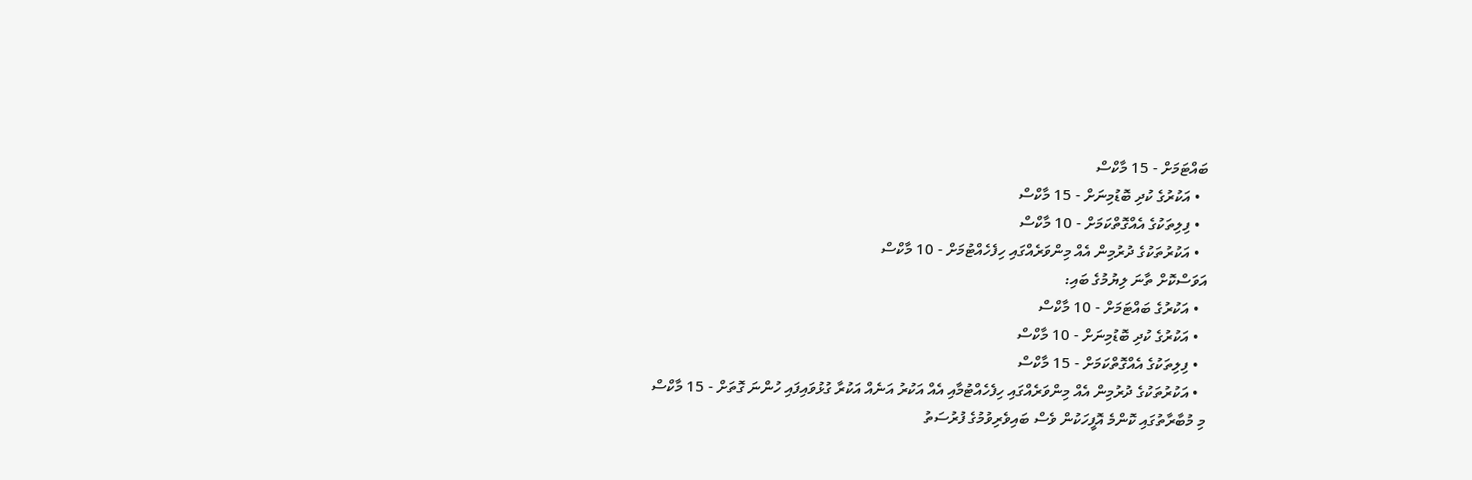ބައްޓަމަށް - 15 މާކްސް
  • އަކުރުގެ ކުދި ބޮޑުމިނަށް - 15 މާކްސް
  • ފިލިތަކުގެ އެއްގޮތްކަމަށް - 10 މާކްސް
  • އަކުރުތަކުގެ ދުރުމިން އެއް މިންވަރެއްގައި ހިފެހެއްޓުމަށް - 10 މާކްސް
އަވަސްކޮށް ތާނަ ލިޔުމުގެ ބައި:
  • އަކުރުގެ ބައްޓަމަށް - 10 މާކްސް
  • އަކުރުގެ ކުދި ބޮޑުމިނަށް - 10 މާކްސް
  • ފިލިތަކުގެ އެއްގޮތްކަމަށް - 15 މާކްސް
  • އަކުރުތަކުގެ ދުރުމިން އެއް މިންވަރެއްގައި ހިފެހެއްޓުމާއި އެއް އަކުރު އަނެއް އަކުރާ ގުޅުވައިފައި ހުންނަ ގޮތަށް - 15 މާކްސް
މި މުބާރާތުގައި ކޮންމެ އޮފީހަކުން ވެސް ބައިވެރިވުމުގެ ފުރުސަތު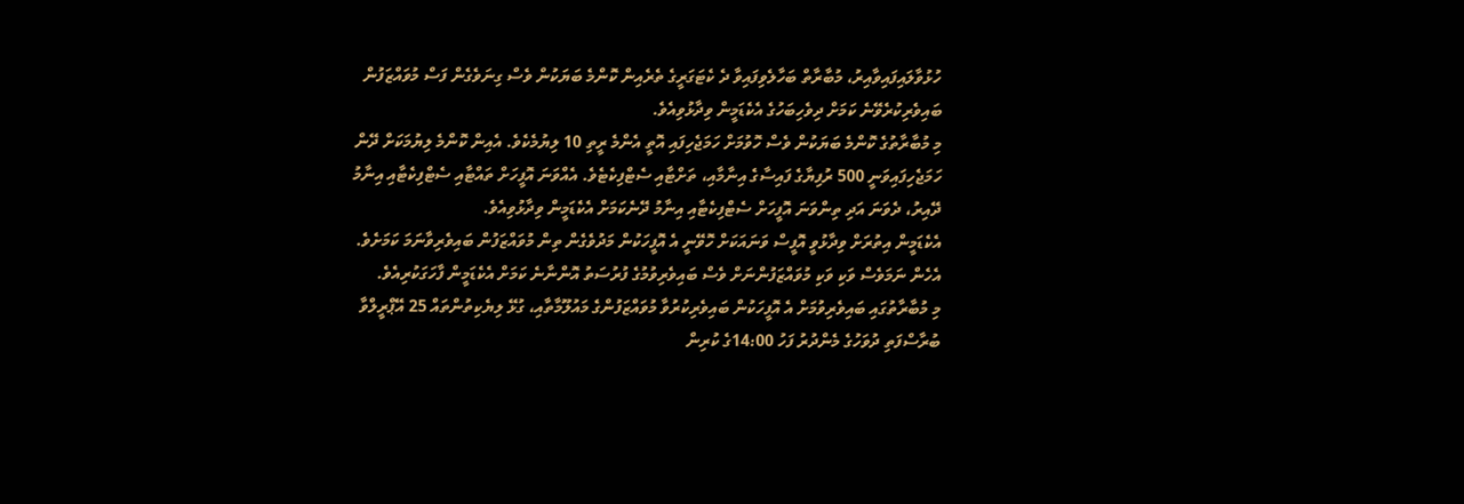ހުޅުވާލައިފައިވާއިރު، މުބާރާތް ބަހާލެވިފައިވާ ދެ ކެޓަގަރީގެ ތެރެއިން ކޮންމެ ބަޔަކުން ވެސް ގިނަވެގެން ފަސް މުވައްޒަފުން ބައިވެރިކުރެވޭނެ ކަމަށް ދިވެހިބަހުގެ އެކެޑަމީން ވިދާޅުވިއެވެ.
މި މުބާރާތުގެ ކޮންމެ ބަޔަކުން ވެސް ހޮވުމަށް ހަމަޖެހިފައި އޮތީ އެންމެ ރީތި 10 ލިޔުމެކެވެ. އެއިން ކޮންމެ ލިޔުމަކަށް ދޭން ހަމަޖެހިފައިވަނީ 500 ރުފިޔާގެ ފައިސާގެ އިނާމާއި، ތަށްޓާއި ސެޓްފިކެޓެވެ. އެއްވަނަ އޮފީހަށް ތައްޓާއި ސެޓްފިކެޓާއި އިނާމު ދޭއިރު، ދެވަނަ އަދި ތިންވަނަ އޮފީހަށް ސެޓްފިކެޓާއި އިނާމު ދޭނެކަމަށް އެކެޑަމީން ވިދާޅުވިއެވެ.
އެކެޑަމީން އިތުރަށް ވިދާޅުވީ އޮފީސް ވަނައަކަށް ހޮވޭނީ އެ އޮފީހަކުން މަދުވެގެން ތިން މުވައްޒަފުން ބައިވެރިވާނަމަ ކަމަށެވެ. އެހެން ނަމަވެސް ވަކި ވަކި މުވައްޒަފުންނަށް ވެސް ބައިވެރިވުމުގެ ފުރުސަތު އޮންނާނެ ކަމަށް އެކެޑަމީން ފާހަގަކުރިއެވެ.
މި މުބާރާތުގައި ބައިވެރިވުމަށް އެ އޮފީހަކުން ބައިވެރިކުރުވާ މުވައްޒަފުންގެ މައުލޫމާތާއި، ގުޅޭ ލިޔެކިތުންތައް 25 އޭޕްރީލްވާ ބުރާސްފަތި ދުވަހުގެ މެންދުރު ފަހު 14:00ގެ ކުރިން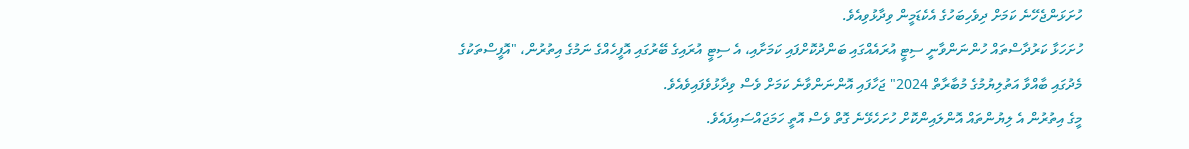ހުށަޅަންޖެހޭނެ ކަމަށް ދިވެހިބަހުގެ އެކެޑަމީން ވިދާޅުވިއެވެ.
ހުށަހަޅާ ކަރުދާސްތައް ހުންނަންވާނީ ސިޓީ އުރައެއްގައި ބަންދުކޮށްފައި ކަމަށާއި، އެ ސިޓީ އުރައިގެ ބޭރުގައި އޮފީހެއްގެ ނަމުގެ އިތުރުން، "އޮފީސްތަކުގެ މެދުގައި ބާއްވާ އަތުލިޔުމުގެ މުބާރާތް 2024" ޖަހާފައި އޮންނަންވާނެ ކަމަށް ވެސް ވިދާޅުވެފައިވެއެވެ.
މީގެ އިތުރުން އެ ލިޔުންތައް އޮންލައިންކޮށް ހުށަހެޅޭނެ ގޮތް ވެސް އޮތީ ހަމަޖައްސައިފައެވެ.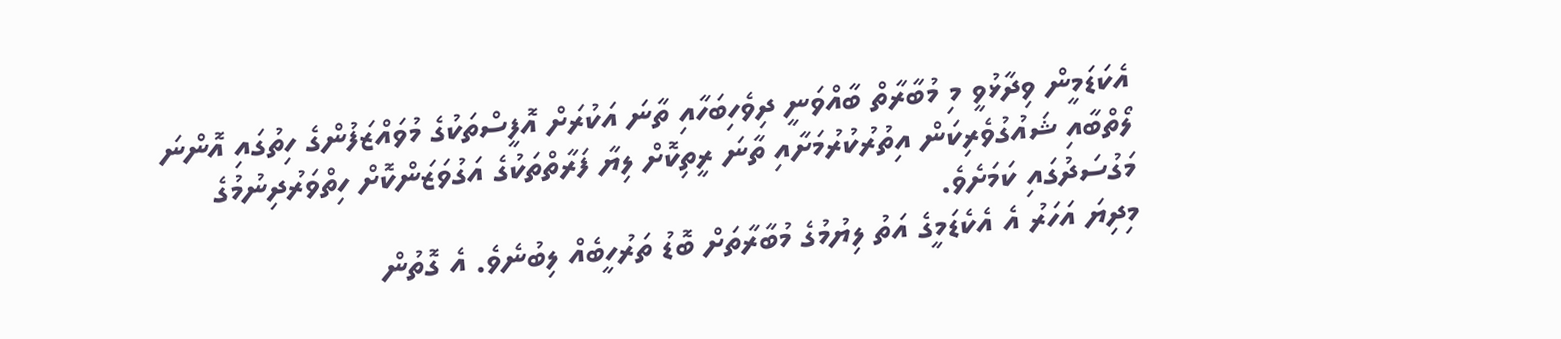އެކަޑަމީން ވިދާޅުވީ މި މުބާރާތް ބާއްވަނީ ދިވެހިބަހާއި ތާނަ އަކުރަށް އޮފީސްތަކުގެ މުވައްޒަފުންގެ ހިތުގައި އޮންނަ ލޯތްބާއި ޝައުގުވެރިކަން އިތުރުކުރުމަށާއި ތާނަ ރީތިކޮށް ލިޔާ ފަރާތްތަކުގެ އަގުވަޒަންކޮށް ހިތްވަރުދިނުމުގެ މަގުސަދުގައި ކަމަށެވެ.
މިދިޔަ އަހަރު އެ އެކެޑަމީގެ އަތު ލިޔުމުގެ މުބާރާތަށް ބޮޑު ތަރުހީބެއް ލިބުނެވެ. އެ ގޮތުން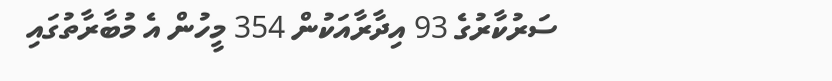ސަރުކާރުގެ 93 އިދާރާއަކުން 354 މީހުން އެ މުބާރާތުގައި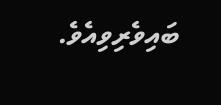ބައިވެރިވިއެވެ.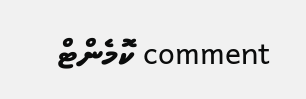comment ކޮމެންޓް